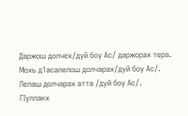Даржош долчех/дуй боу Ас/ даржорах тера.
Мохь д1асалелош долчарах/дуй боу Ас/.
Лелаш долчарах атта /дуй боу Ас/.
ГIуллакх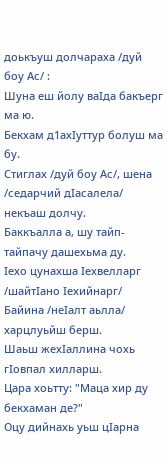доькъуш долчараха /дуй боу Ас/ :
Шуна еш йолу ваIда бакъерг ма ю.
Бекхам д1ахIуттур болуш ма бу.
Стиглах /дуй боу Ас/, шена /седарчий дIасалела/ некъаш долчу.
Баккъалла а, шу тайп-тайпачу дашехьма ду.
Iехо цунахша Iехвелларг /шайтIано Iехийнарг/
Байина /неIалт аьлла/ харцлуьйш берш.
Шаьш жехIаллина чохь гIовпал хилларш.
Цара хоьтту: "Маца хир ду бекхаман де?"
Оцу дийнахь уьш цIарна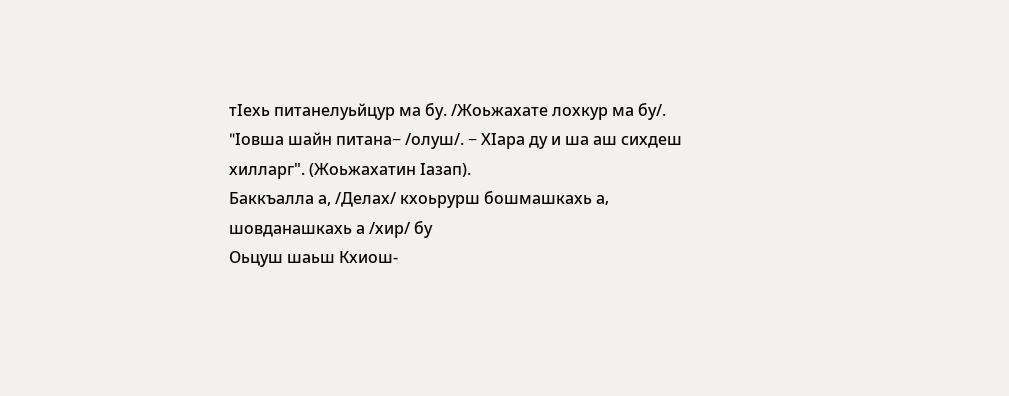тIехь питанелуьйцур ма бу. /Жоьжахате лохкур ма бу/.
"Iовша шайн питана− /олуш/. − ХIара ду и ша аш сихдеш хилларг". (Жоьжахатин Iазап).
Баккъалла а, /Делах/ кхоьрурш бошмашкахь а‚ шовданашкахь а /хир/ бу
Оьцуш шаьш Кхиош-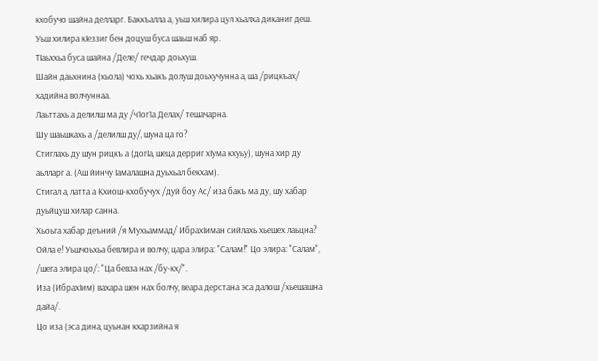кхобучо шайна делларг. Баккъалла а, уьш хилира цул хьалха диканиг деш.
Уьш хилира кIеззиг бен доцуш буса шаьш наб яр.
ТIаьххьа буса шайна /Деле/ гечдар доьхуш.
Шайн даьхнина (хьола) чохь хьакъ долуш доьхучунна а‚ ша /рицкъах/ хадийна волчуннаа.
Лаьттахь а делилш ма ду /ч1ог1а Делах/ тешачарна.
Шу шаьшкахь а /делилш ду/‚ шуна ца го?
Стиглахь ду шун рицкъ а (догIа‚ шеца дерриг хIума кхуьу), шуна хир ду аьлларг а. (Аш йинчу Iамалашна дуьхьал бекхам).
Стигал а‚ латта а Кхиош-кхобучух /дуй боу Ас/ иза бакъ ма ду, шу хабар дуьйцуш хилар санна.
Хьоьга хабар деъний /я Мухьаммад/ ИбрахIиман сийлахь хьешех лаьцна?
Ойла е! Уьшчоьхьа бевлира и волчу‚ цара элира: "Салам!" Цо элира: "Салам", /шега элира цо/: "Ца бевза нах /бу-кх/".
Иза (ИбрахIим) вахара шен нах болчу‚ веара дерстана эса далош /хьешашна дайа/.
Цо иза (эса дина‚ цуьнан кхарзийна я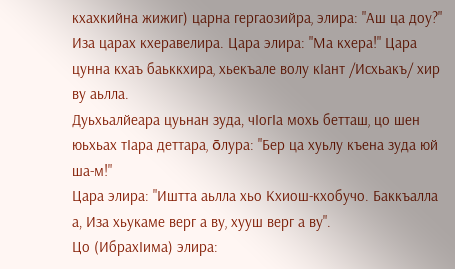кхахкийна жижиг) царна гергаозийра‚ элира: "Аш ца доу?"
Иза царах кхеравелира. Цара элира: "Ма кхера!" Цара цунна кхаъ баьккхира‚ хьекъале волу кIант /Исхьакъ/ хир ву аьлла.
Дуьхьалйеара цуьнан зуда, чIогIа мохь бетташ‚ цо шен юьхьах тIара деттара‚ ōлура: "Бер ца хуьлу къена зуда юй ша-м!"
Цара элира: "Иштта аьлла хьо Кхиош-кхобучо. Баккъалла а, Иза хьукаме верг а ву‚ хууш верг а ву".
Цо (ИбрахIима) элира: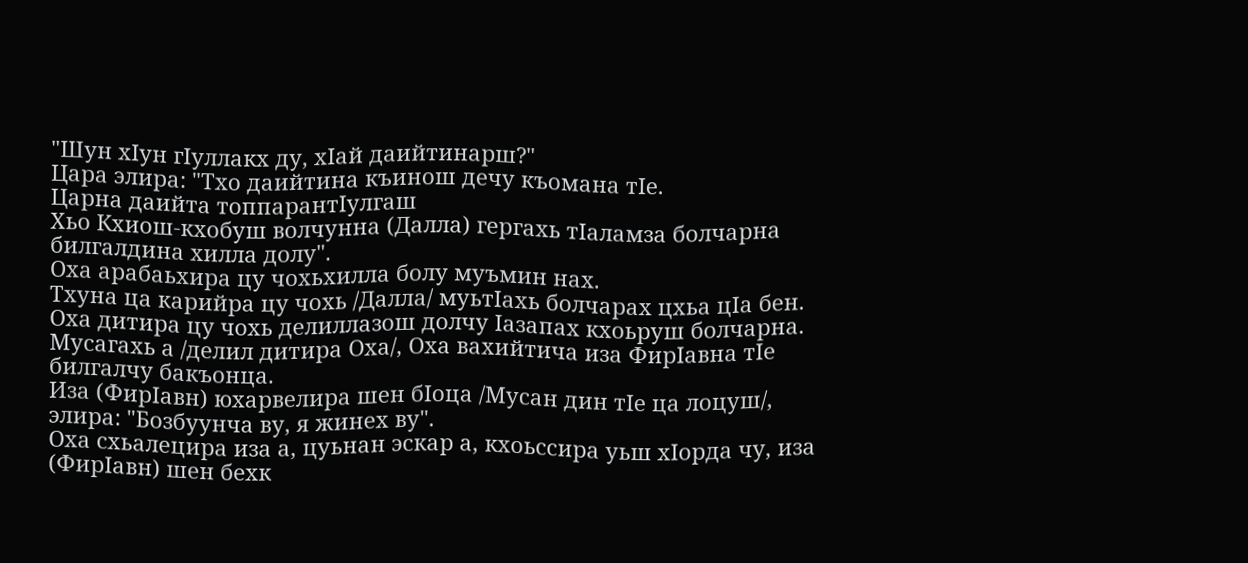"Шун хIун гIуллакх ду‚ хIай даийтинарш?"
Цара элира: "Тхо даийтина къинош дечу къомана тIе.
Царна даийта топпарантIулгаш
Хьо Кхиош-кхобуш волчунна (Далла) гергахь тIаламза болчарна билгалдина хилла долу".
Оха арабаьхира цу чохьхилла болу муъмин нах.
Тхуна ца карийра цу чохь /Далла/ муьтIахь болчарах цхьа цIа бен.
Оха дитира цу чохь делиллазош долчу Iазапах кхоьруш болчарна.
Мусагахь а /делил дитира Оха/, Оха вахийтича иза ФирIавна тIе билгалчу бакъонца.
Иза (ФирIавн) юхарвелира шен бIоца /Мусан дин тIе ца лоцуш/‚ элира: "Бозбуунча ву‚ я жинех ву".
Оха схьалецира иза а‚ цуьнан эскар а‚ кхоьссира уьш хIорда чу‚ иза (ФирIавн) шен бехк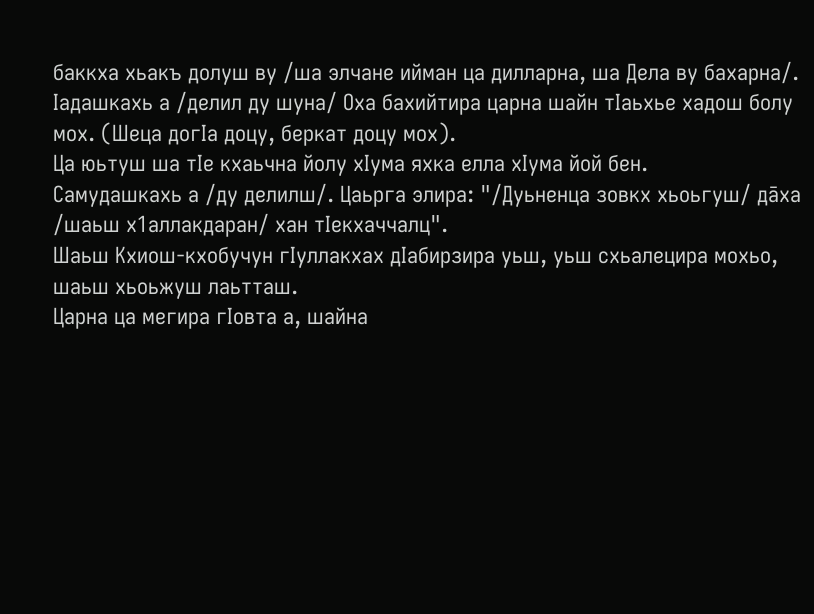баккха хьакъ долуш ву /ша элчане ийман ца дилларна‚ ша Дела ву бахарна/.
Iадашкахь а /делил ду шуна/ Оха бахийтира царна шайн тIаьхье хадош болу мох. (Шеца догIа доцу, беркат доцу мох).
Ца юьтуш ша тIе кхаьчна йолу хIума яхка елла хIума йой бен.
Самудашкахь а /ду делилш/. Цаьрга элира: "/Дуьненца зовкх хьоьгуш/ дāха /шаьш х1аллакдаран/ хан тIекхаччалц".
Шаьш Кхиош-кхобучун гIуллакхах дIабирзира уьш‚ уьш схьалецира мохьо, шаьш хьоьжуш лаьтташ.
Царна ца мегира гIовта а‚ шайна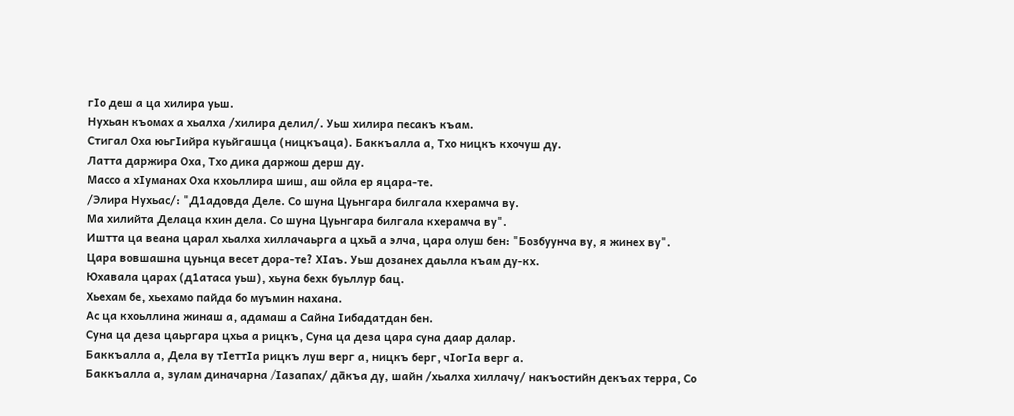гIо деш а ца хилира уьш.
Нухьан къомах а хьалха /хилира делил/. Уьш хилира песакъ къам.
Стигал Оха юьгIийра куьйгашца (ницкъаца). Баккъалла а, Тхо ницкъ кхочуш ду.
Латта даржира Оха‚ Тхо дика даржош дерш ду.
Массо а хIуманах Оха кхоьллира шиш‚ аш ойла ер яцара-те.
/Элира Нухьас/: "Д1адовда Деле. Со шуна Цуьнгара билгала кхерамча ву.
Ма хилийта Делаца кхин дела. Со шуна Цуьнгара билгала кхерамча ву".
Иштта ца веана царал хьалха хиллачаьрга а цхьā а элча‚ цара олуш бен: "Бозбуунча ву, я жинех ву".
Цара вовшашна цуьнца весет дора-те? ХIаъ. Уьш дозанех даьлла къам ду-кх.
Юхавала царах (д1атаса уьш)‚ хьуна бехк буьллур бац.
Хьехам бе‚ хьехамо пайда бо муъмин нахана.
Ас ца кхоьллина жинаш а‚ адамаш а Сайна Iибадатдан бен.
Суна ца деза цаьргара цхьа а рицкъ‚ Суна ца деза цара суна даар далар.
Баккъалла а, Дела ву тIеттIа рицкъ луш верг а‚ ницкъ берг‚ чIогIа верг а.
Баккъалла а, зулам диначарна /Iазапах/ дāкъа ду, шайн /хьалха хиллачу/ накъостийн декъах терра‚ Со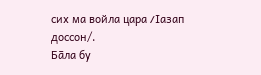сих ма войла цара /Iазап доссон/.
Бāла бу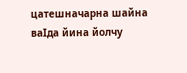цатешначарна шайна ваIда йина йолчу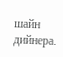шайн дийнера.